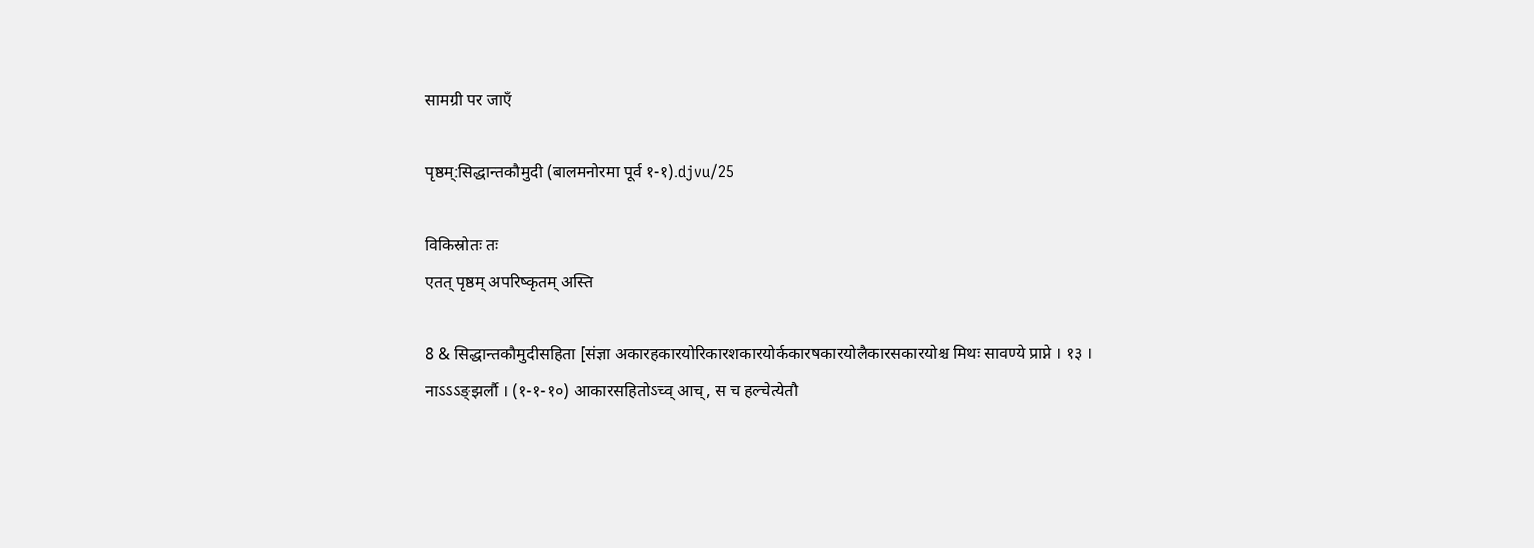सामग्री पर जाएँ

पृष्ठम्:सिद्धान्तकौमुदी (बालमनोरमा पूर्व १-१).djvu/25

विकिस्रोतः तः
एतत् पृष्ठम् अपरिष्कृतम् अस्ति

8 & सिद्धान्तकौमुदीसहिता [संज्ञा अकारहकारयोरिकारशकारयोर्ककारषकारयोलैकारसकारयोश्च मिथः सावण्ये प्राप्ने । १३ । नाऽऽऽङ्झर्लौ । (१-१-१०) आकारसहितोऽच्व् आच्, स च हल्चेत्येतौ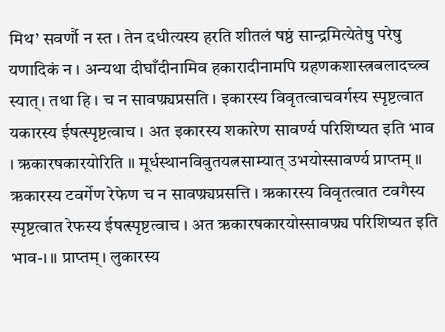मिथ’ सवर्णौ न स्त । तेन दधीत्यस्य हरति शीतलं षष्ठं सान्द्रमित्येतेषु परेषु यणादिकं न । अन्यथा दीघाँदीनामिव हकारादीनामपि ग्रहणकशास्त्रबलादच्त्र्व स्यात्। तथा हि । च न सावण्र्यप्रसति । इकारस्य विवृतत्वाचवर्गस्य स्पृष्टत्वात यकारस्य ईषत्स्पृष्टत्वाच । अत इकारस्य शकारेण सावर्ण्य परिशिष्यत इति भाव । ऋकारषकारयोरिति ॥ मूर्धस्थानविवुतयत्नसाम्यात् उभयोस्सावर्ण्य प्राप्तम् ॥ ऋकारस्य टवर्गेण रेफेण च न सावण्र्यप्रसत्ति । ऋकारस्य विवृतत्वात टवगैस्य स्पृष्टत्वात रेफस्य ईषत्स्पृष्टत्वाच । अत ऋकारषकारयोस्सावण्र्य परिशिष्यत इति भाव-। ॥ प्राप्तम्। लुकारस्य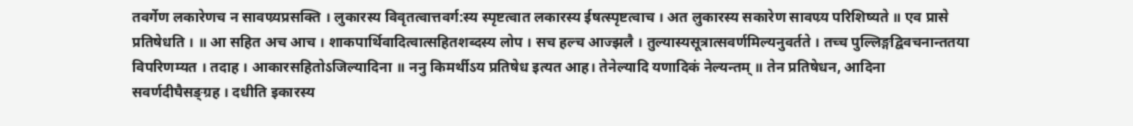तवर्गेण लकारेणच न सावण्र्यप्रसक्ति । लुकारस्य विवृतत्वात्तवर्ग:स्य स्पृष्टत्वात लकारस्य ईषत्स्पृष्टत्वाच । अत लुकारस्य सकारेण सावण्र्य परिशिष्यते ॥ एव प्रासे प्रतिषेधति । ॥ आ सहित अच आच । शाकपार्थिवादित्वात्सहितशब्दस्य लोप । सच हल्च आज्झलै । तुल्यास्यसूत्रात्सवर्णमिल्यनुवर्तते । तच्च पुल्लिङ्गद्विवचनान्ततया विपरिणम्यत । तदाह । आकारसहितोऽजिल्यादिना ॥ ननु किमर्थीऽय प्रतिषेध इत्यत आह। तेनेल्यादि यणादिकं नेल्यन्तम् ॥ तेन प्रतिषेधन, आदिना सवर्णदीघैसङ्ग्रह । दधीति इकारस्य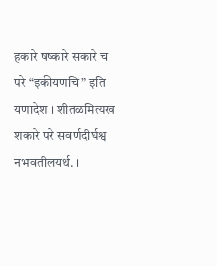हकारे षष्कारे सकारे च परे “इकीयणचि” इति यणादेश । शीतळमित्यख शकारे परे सवर्णदीर्घश्व नभवतीलयर्थ. ।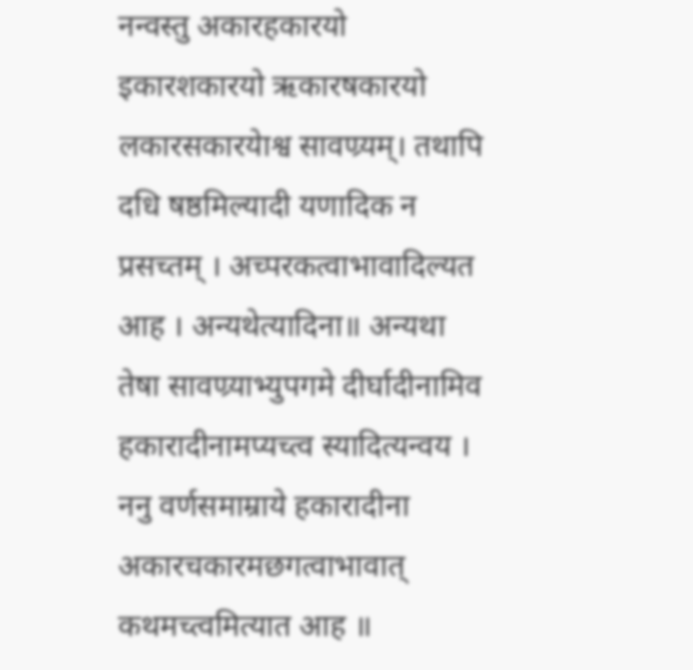नन्वस्तु अकारहकारयो इकारशकारयो ऋकारषकारयो लकारसकारयेाश्व सावण्र्यम्। तथापि दधि षष्ठमिल्यादी यणादिक न प्रसच्तम् । अच्परकत्वाभावादिल्यत आह । अन्यथेत्यादिना॥ अन्यथा तेषा सावण्र्याभ्युपगमे दीर्घादीनामिव हकारादीनामप्यच्त्व स्यादित्यन्वय । ननु वर्णसमाम्राये हकारादीना अकारचकारमछगत्वाभावात् कथमच्त्वमित्यात आह ॥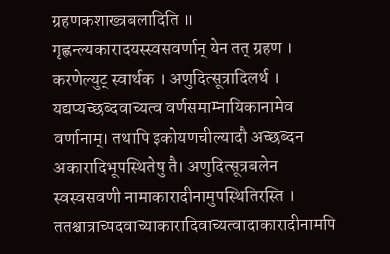ग्रहणकशाख्त्रबलादिति ॥ गृह्णन्ल्यकारादयस्स्वसवर्णान् येन तत् ग्रहण । करणेल्युट् स्वार्थक । अणुदित्सूत्रादिलर्थ । यद्यप्यच्छब्दवाच्यत्व वर्णसमाम्नायिकानामेव वर्णानाम्। तथापि इकोयणचील्यादौ अच्छब्दन अकारादिभूपस्थितेषु तै। अणुदित्सूत्रबलेन स्वस्वसवणी नामाकारादीनामुपस्थितिरस्ति । ततश्चात्राच्पदवाच्याकारादिवाच्यत्वादाकारादीनामपि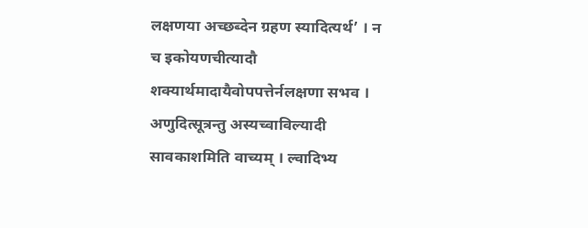लक्षणया अच्छब्देन ग्रहण स्यादित्यर्थ’ । न च इकोयणचीत्यादौ शक्यार्थमादायैवोपपत्तेर्नलक्षणा सभव । अणुदित्सूत्रन्तु अस्यच्वाविल्यादी सावकाशमिति वाच्यम् । ल्वादिभ्य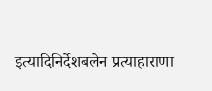इत्यादिनिर्देशबलेन प्रत्याहाराणा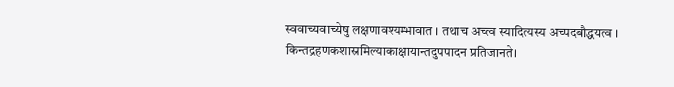स्ववाच्यवाच्येषु लक्षणावश्यम्भावात । तथाच अच्त्व स्यादित्यस्य अच्पदबौद्धयत्व । किन्तद्रहणकशास्रमिल्याकाक्षायान्तदुपपादन प्रतिजानते।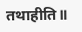तथाहीति॥